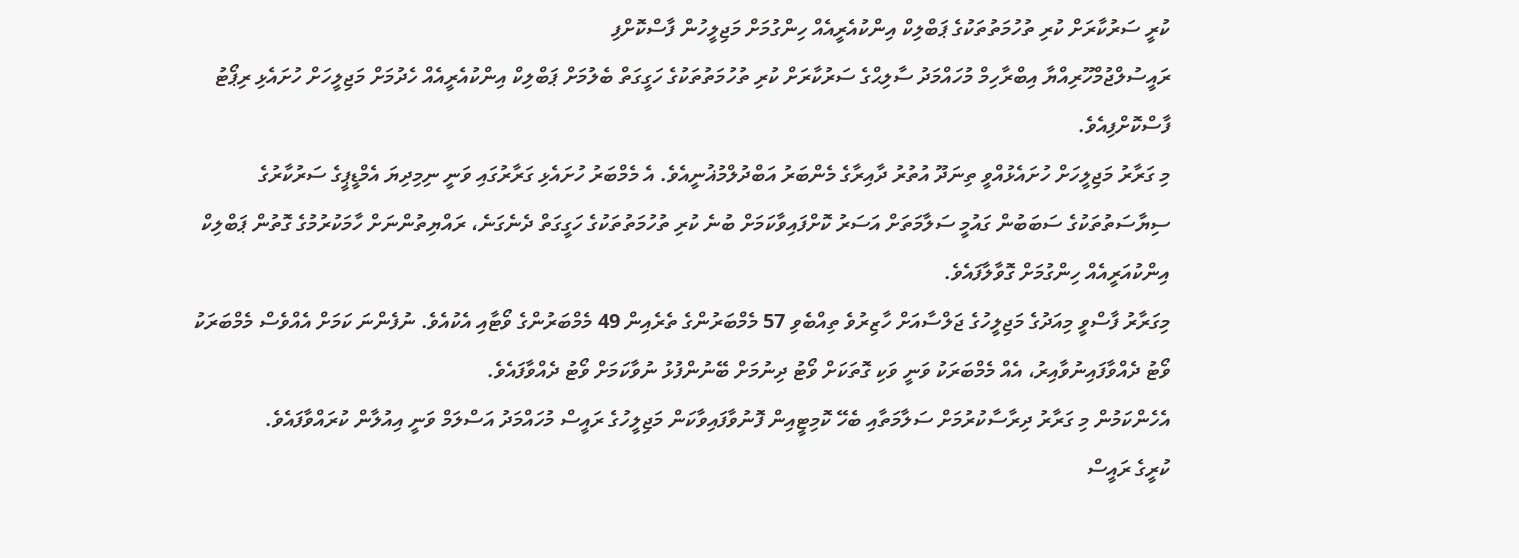ކުރީ ސަރުކާރަށް ކުރި ތުހުމަތުތަކުގެ ޕަބްލިކް އިންކުއެރީއެއް ހިންގުމަށް މަޖިލީހުން ފާސްކޮށްފި
ރައީސުލްޖުމްހޫރިއްޔާ އިބްރާހިމް މުހައްމަދު ސާލިޙްގެ ސަރުކާރަށް ކުރި ތުހުމަތުތަކުގެ ހަގީގަތް ބެލުމަށް ޕަބްލިކް އިންކުއެރީއެއް ހެދުމަށް މަޖިލީހަށް ހުށައެޅި ރިޕޯޓު ފާސްކޮށްފިއެވެ.
މި ގަރާރު މަޖިލީހަށް ހުށައެޅުއްވީ ތިނަދޫ އުތުރު ދާއިރާގެ މެންބަރު އަބްދުލްމުޣުނީއެވެ. އެ މެމްބަރު ހުށައެޅި ގަރާރުގައި ވަނީ ނިމިދިޔަ އެމްޑީޕީގެ ސަރުކާރުގެ ސިޔާސަތުތަކުގެ ސަބަބުން ގައުމީ ސަލާމަތަށް އަސަރު ކޮށްފައިވާކަމަށް ބުނެ ކުރި ތުހުމަތުތަކުގެ ހަގީގަތް ދެނެގަނެ، ރައްޔިތުންނަށް ހާމަކުރުމުގެ ގޮތުން ޕަބްލިކް އިންކުއަރީއެއް ހިންގުމަށް ގޮވާލާފައެވެ.
މިގަރާރު ފާސްވީ މިއަދުގެ މަޖިލީހުގެ ޖަލްސާއަށް ހާޒިރުވެ ތިއްބެވި 57 މެމްބަރުންގެ ތެރެއިން 49 މެމްބަރުންގެ ވޯޓާއި އެކުއެވެ. ނުފެންނަ ކަމަށް އެއްވެސް މެމްބަރަކު ވޯޓު ދެއްވާފައިނުވާއިރު، އެއް މެމްބަރަކު ވަނީ ވަކި ގޮތަކަށް ވޯޓު ދިނުމަށް ބޭނުންފުޅު ނުވާކަމަށް ވޯޓު ދެއްވާފައެވެ.
އެހެންކަމުން މި ގަރާރު ދިރާސާކުރުމަށް ސަލާމަތާއި ބެހޭ ކޮމިޓީއިން ފޮނުވާފައިވާކަން މަޖިލީހުގެ ރައީސް މުހައްމަދު އަސްލަމް ވަނީ އިއުލާން ކުރައްވާފައެވެ.
ކުރީގެ ރައީސް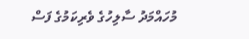މުހައްމަދު ސާލިހުގެ ވެރިކަމުގެ ފަސް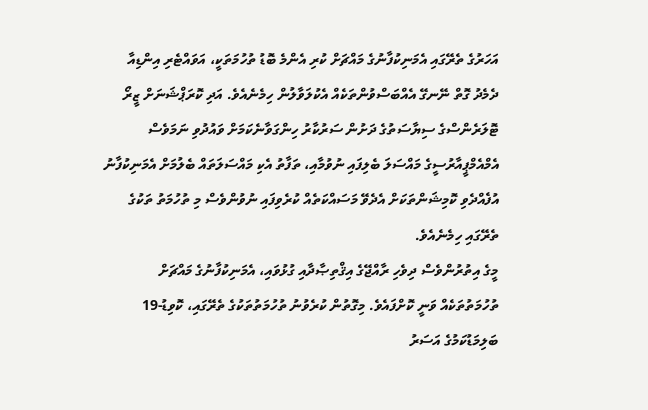އަހަރުގެ ތެރޭގައި އެމަނިކުފާނުގެ މައްޗަށް ކުރި އެންމެ ބޮޑު ތުހުމަތަކީ، އަވައްޓެރި އިންޑިއާ ދެމެދު ގޮތް ނޭނގޭ އެއްބަސްވުންތަކެއް އެކުލަވާލުން ހިމެނެއެވެ. އަދި ކޮރަޕްޝަނަށް ޒީރޯ ޓޮލަރެންސްގެ ސިޔާސަތުގެ ދަށުން ސަރުކާރު ހިންގަވާނެކަމަށް ވައުދުވި ނަމަވެސް އެމްއެމްޕީއާރުސީގެ މައްސަލަ ބެލިފައި ނުވުމާއި، ތަފާތު އެކި މައްސަލަތައް ބެލުމަށް އެމަނިކުފާނު އުފެއްދެވި ކޮމިޝަންތަކަށް އެދެވޭ މަސައްކަތެއް ކުރެވިފައި ނުވުންވެސް މި ތުހުމަތު ތަކުގެ ތެރޭގައި ހިމެނެއެވެ.
މީގެ އިތުރުންވެސް ދިވެހި ރާއްޖޭގެ އިޤްތިޞާދާއި ގުޅުވައި، އެމަނިކުފާނުގެ މައްޗަށް ތުހުމަތުތަކެއް ވަނީ ކޮށްފައެވެ. މިގޮތުން ކުރެވުނު ތުހުމަތުތަކުގެ ތެރޭގައި، ކޮވިޑު-19 ބަލިމަޑުކަމުގެ އަސަރު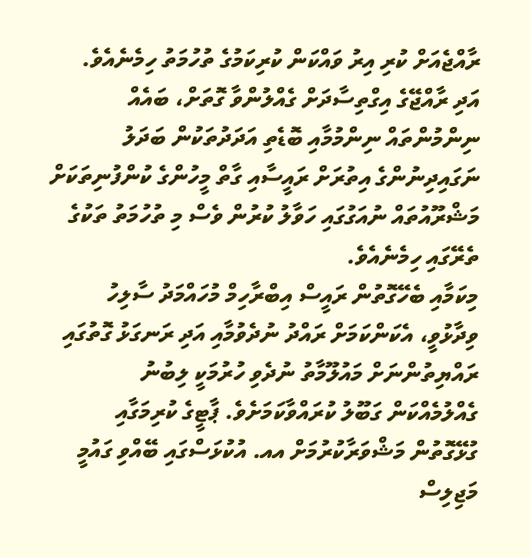ރާއްޖެއަށް ކުރި އިރު ވައްކަން ކުރިކަމުގެ ތުހުމަތު ހިމެނެއެވެ. އަދި ރާއްޖޭގެ އިގްތިސާދަށް ގެއްލުންވާ ގޮތަށް، ބައެއް ނިންމުންތައް ނިންމުމާއި ބޮޑެތި އަދަދުތަކުން ބަދަލު ނަގައިދިނުންގެ އިތުރަށް ރައީސާއި ގާތް މީހުންގެ ކުންފުނިތަކަށް މަޝްރޫއުތައް ނުއަގުގައި ހަވާލު ކުރުން ވެސް މި ތުހުމަތު ތަކުގެ ތެރޭގައި ހިމެނެއެވެ.
މިކަމާއި ބެހޭގޮތުން ރައީސް އިބްރާހިމް މުހައްމަދު ސާލިހު ވިދާޅުވީ، އެކަންކަމަށް ރައްދު ނުދެވުމާއި އަދި ރަނގަޅު ގޮތުގައި ރައްޔިތުންނަށް މައުލޫމާތު ނުދެވި ހުރުމަކީ ލިބުނު ގެއްލުމެއްކަން ގަބޫލު ކުރައްވާކަމަށެވެ. ޕާޓީގެ ކުރިމަގާއި ގުޅޭގޮތުން މަޝްވަރާކުރުމަށް އއ. އުކުޅަސްގައި ބޭއްވި ގައުމީ މަޖިލިސް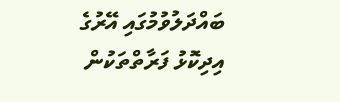ބައްދަލުވުމުގައި އޭރުގެ އިދިކޮޅު ފަރާތްތަކުން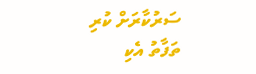ސަރުކާރަށް ކުރި ތަފާތު އެކި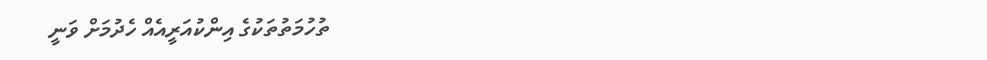ތުހުމަތުތަކުގެ އިންކުއަރީއެއް ހެދުމަށް ވަނީ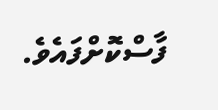ފާސްކޮށްފައެވެ.